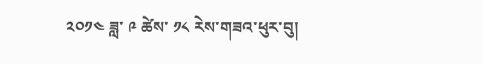༢༠༡༤ ཟླ་ ༩ ཚེས་ ༡༨ རེས་གཟའ་ཕུར་བུ།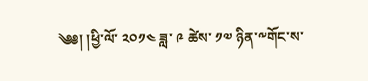༄༅། །ཕྱི་ལོ་ ༢༠༡༤ ཟླ་ ༩ ཚེས་ ༡༧ ཉིན་༸གོང་ས་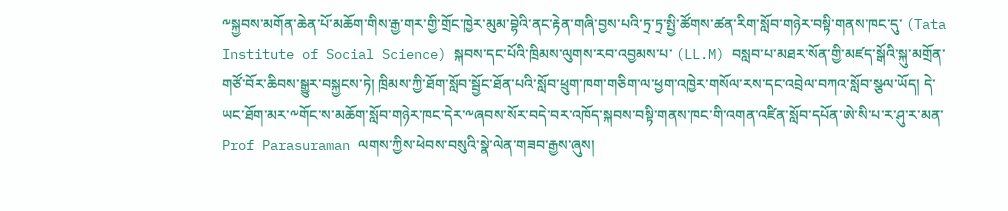༸སྐྱབས་མགོན་ཆེན་པོ་མཆོག་གིས་རྒྱ་གར་གྱི་གྲོང་ཁྱེར་མུམ་བྷེའི་ནང་རྟེན་གཞི་བྱས་པའི་ཏྲ་ཏྲ་སྤྱི་ཚོགས་ཚན་རིག་སློབ་གཉེར་བསྟི་གནས་ཁང་དུ་ (Tata Institute of Social Science) སྐབས་དང་པོའི་ཁྲིམས་ལུགས་རབ་འབྱམས་པ་ (LL.M) བསླབ་པ་མཐར་སོན་གྱི་མཛད་སྒོའི་སྐུ་མགྲོན་གཙོ་བོར་ཆིབས་སྒྱུར་བསྐྱངས་ཏེ། ཁྲིམས་ཀྱི་ཐོག་སློབ་སྦྱོང་ཐོན་པའི་སློབ་ཕྲུག་ཁག་གཅིག་ལ་ཕྱག་འཁྱེར་གསོལ་རས་དང་འབྲེལ་བཀའ་སློབ་སྩལ་ཡོད། དེ་ཡང་ཐོག་མར་༸གོང་ས་མཆོག་སློབ་གཉེར་ཁང་དེར་༸ཞབས་སོར་བདེ་བར་འཁོད་སྐབས་བསྟི་གནས་ཁང་གི་འགན་འཛིན་སློབ་དཔོན་ཨེ་སི་པ་ར་ཤུ་ར་མན་ Prof Parasuraman ལགས་ཀྱིས་ཕེབས་བསུའི་སྣེ་ལེན་གཟབ་རྒྱས་ཞུས།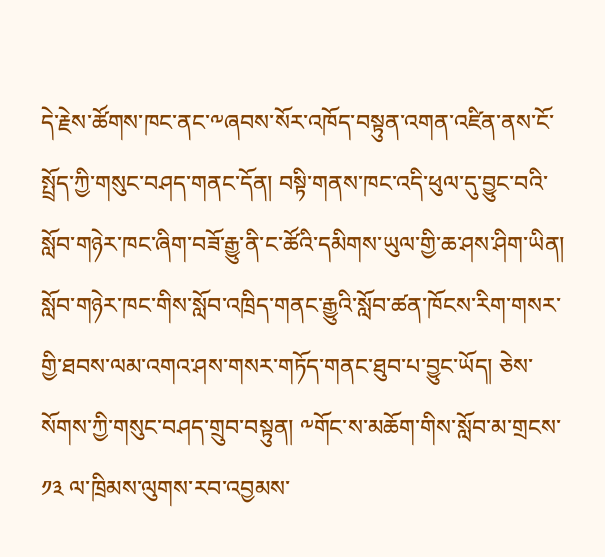དེ་རྗེས་ཚོགས་ཁང་ནང་༸ཞབས་སོར་འཁོད་བསྟུན་འགན་འཛིན་ནས་ངོ་སྤྲོད་ཀྱི་གསུང་བཤད་གནང་དོན། བསྟི་གནས་ཁང་འདི་ཕུལ་དུ་བྱུང་བའི་སློབ་གཉེར་ཁང་ཞིག་བཟོ་རྒྱུ་ནི་ང་ཚོའི་དམིགས་ཡུལ་གྱི་ཆ་ཤས་ཤིག་ཡིན། སློབ་གཉེར་ཁང་གིས་སློབ་འཁྲིད་གནང་རྒྱུའི་སློབ་ཚན་ཁོངས་རིག་གསར་གྱི་ཐབས་ལམ་འགའ་ཤས་གསར་གཏོད་གནང་ཐུབ་པ་བྱུང་ཡོད། ཅེས་སོགས་ཀྱི་གསུང་བཤད་གྲུབ་བསྟུན། ༸གོང་ས་མཆོག་གིས་སློབ་མ་གྲངས་ ༡༣ ལ་ཁྲིམས་ལུགས་རབ་འབྱམས་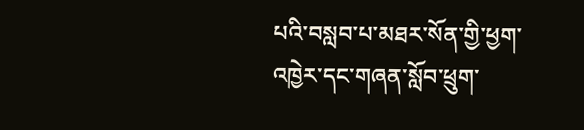པའི་བསླབ་པ་མཐར་སོན་གྱི་ཕྱག་འཁྱེར་དང་གཞན་སློབ་ཕྲུག་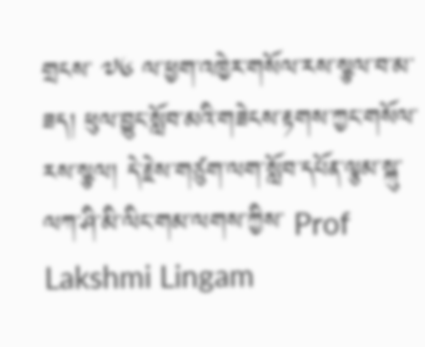གྲངས་ ༧༦ ལ་ཕྱག་འཁྱེར་གསོལ་རས་སྩལ་བ་མ་ཟད། ཕུལ་བྱུང་སློབ་མའི་གཟེངས་རྟགས་ཀྱང་གསོལ་རས་སྩལ། དེ་རྗེས་གཙུག་ལག་སློབ་དཔོན་ལྕམ་སྐུ་ལཀ་ཤི་མི་ལིང་གམ་ལགས་ཀྱིས་ Prof Lakshmi Lingam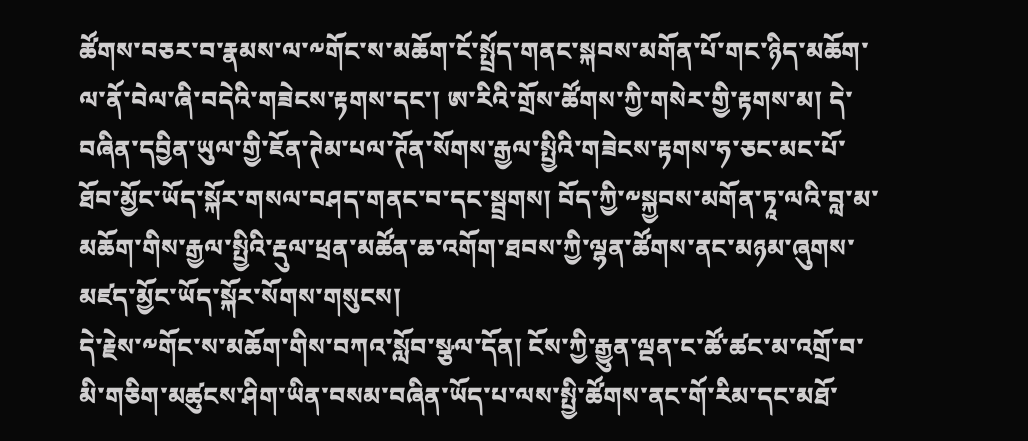ཚོགས་བཅར་བ་རྣམས་ལ་༸གོང་ས་མཆོག་ངོ་སྤྲོད་གནང་སྐབས་མགོན་པོ་གང་ཉིད་མཆོག་ལ་ནོ་བེལ་ཞི་བདེའི་གཟེངས་རྟགས་དང་། ཨ་རིའི་གྲོས་ཚོགས་ཀྱི་གསེར་གྱི་རྟགས་མ། དེ་བཞིན་དབྱིན་ཡུལ་གྱི་ཇོན་ཊེམ་པལ་ཊོན་སོགས་རྒྱལ་སྤྱིའི་གཟེངས་རྟགས་ཧ་ཅང་མང་པོ་ཐོབ་མྱོང་ཡོད་སྐོར་གསལ་བཤད་གནང་བ་དང་སྦྲགས། བོད་ཀྱི་༸སྐྱབས་མགོན་ཏཱ་ལའི་བླ་མ་མཆོག་གིས་རྒྱལ་སྤྱིའི་རྡུལ་ཕྲན་མཚོན་ཆ་འགོག་ཐབས་ཀྱི་ལྷན་ཚོགས་ནང་མཉམ་ཞུགས་མཛད་མྱོང་ཡོད་སྐོར་སོགས་གསུངས།
དེ་རྗེས་༸གོང་ས་མཆོག་གིས་བཀའ་སློབ་སྩལ་དོན། ངོས་ཀྱི་རྒྱུན་ལྡན་ང་ཚོ་ཚང་མ་འགྲོ་བ་མི་གཅིག་མཚུངས་ཤིག་ཡིན་བསམ་བཞིན་ཡོད་པ་ལས་སྤྱི་ཚོགས་ནང་གོ་རིམ་དང་མཐོ་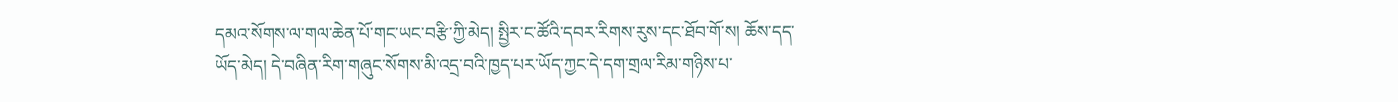དམའ་སོགས་ལ་གལ་ཆེན་པོ་གང་ཡང་བརྩི་ཀྱི་མེད། སྤྱིར་ང་ཚོའི་དབར་རིགས་རུས་དང་ཐོབ་གོ་ས། ཆོས་དད་ཡོད་མེད། དེ་བཞིན་རིག་གཞུང་སོགས་མི་འདྲ་བའི་ཁྱད་པར་ཡོད་ཀྱང་དེ་དག་གྲལ་རིམ་གཉིས་པ་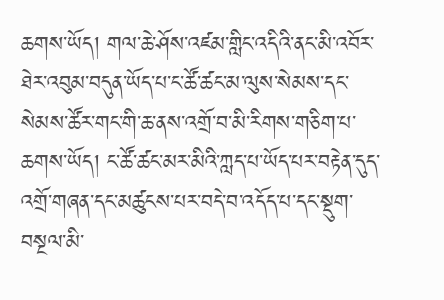ཆགས་ཡོད། གལ་ཆེ་ཤོས་འཛམ་གླིང་འདིའི་ནང་མི་འབོར་ཐེར་འབུམ་བདུན་ཡོད་པ་ང་ཚོ་ཚང་མ་ལུས་སེམས་དང་སེམས་ཚོར་གང་གི་ཆ་ནས་འགྲོ་བ་མི་རིགས་གཅིག་པ་ཆགས་ཡོད། ང་ཚོ་ཚང་མར་མིའི་ཀླད་པ་ཡོད་པར་བརྟེན་དུད་འགྲོ་གཞན་དང་མཚུངས་པར་བདེ་བ་འདོད་པ་དང་སྡུག་བསྔལ་མི་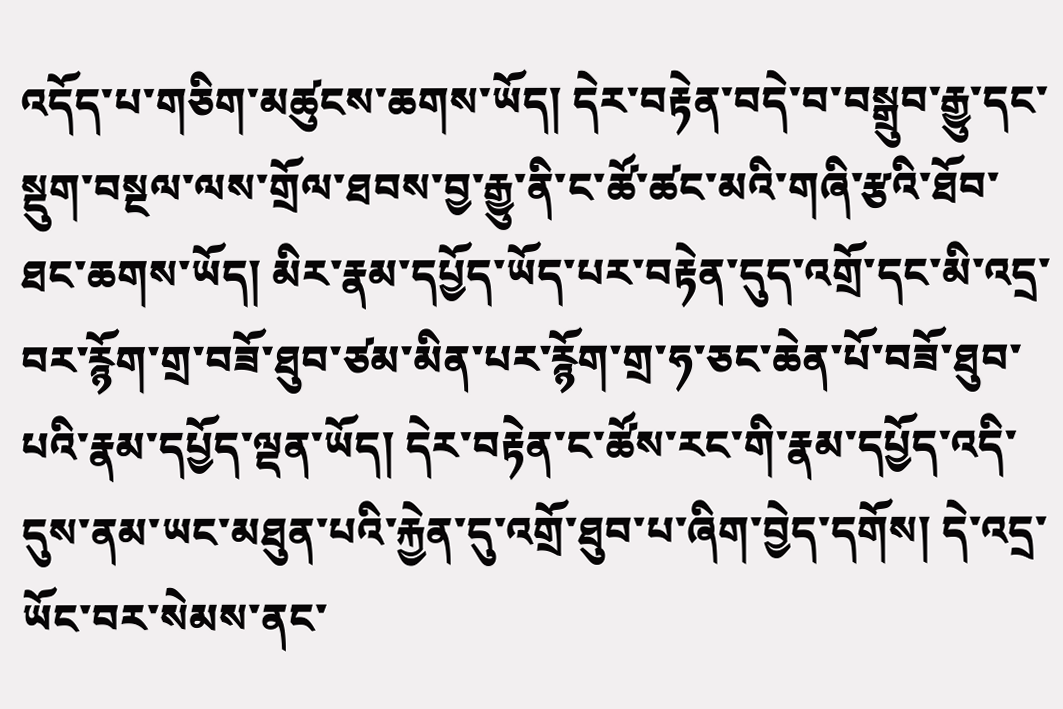འདོད་པ་གཅིག་མཚུངས་ཆགས་ཡོད། དེར་བརྟེན་བདེ་བ་བསྒྲུབ་རྒྱུ་དང་སྡུག་བསྔལ་ལས་གྲོལ་ཐབས་བྱ་རྒྱུ་ནི་ང་ཚོ་ཚང་མའི་གཞི་རྩའི་ཐོབ་ཐང་ཆགས་ཡོད། མིར་རྣམ་དཔྱོད་ཡོད་པར་བརྟེན་དུད་འགྲོ་དང་མི་འདྲ་བར་རྙོག་གྲ་བཟོ་ཐུབ་ཙམ་མིན་པར་རྙོག་གྲ་ཧ་ཅང་ཆེན་པོ་བཟོ་ཐུབ་པའི་རྣམ་དཔྱོད་ལྡན་ཡོད། དེར་བརྟེན་ང་ཚོས་རང་གི་རྣམ་དཔྱོད་འདི་དུས་ནམ་ཡང་མཐུན་པའི་རྐྱེན་དུ་འགྲོ་ཐུབ་པ་ཞིག་བྱེད་དགོས། དེ་འདྲ་ཡོང་བར་སེམས་ནང་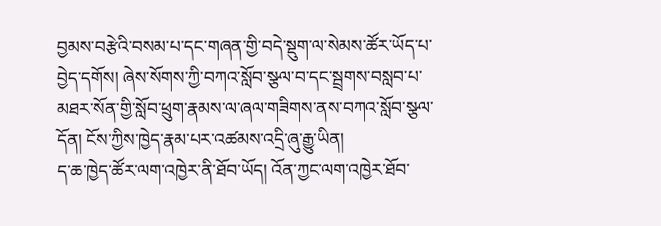བྱམས་བརྩེའི་བསམ་པ་དང་གཞན་གྱི་བདེ་སྡུག་ལ་སེམས་ཚོར་ཡོད་པ་བྱེད་དགོས། ཞེས་སོགས་ཀྱི་བཀའ་སློབ་སྩལ་བ་དང་སྦྲགས་བསླབ་པ་མཐར་སོན་གྱི་སློབ་ཕྲུག་རྣམས་ལ་ཞལ་གཟིགས་ནས་བཀའ་སློབ་སྩལ་དོན། ངོས་ཀྱིས་ཁྱེད་རྣམ་པར་འཚམས་འདྲི་ཞུ་རྒྱུ་ཡིན།
ད་ཆ་ཁྱེད་ཚོར་ལག་འཁྱེར་ནི་ཐོབ་ཡོད། འོན་ཀྱང་ལག་འཁྱེར་ཐོབ་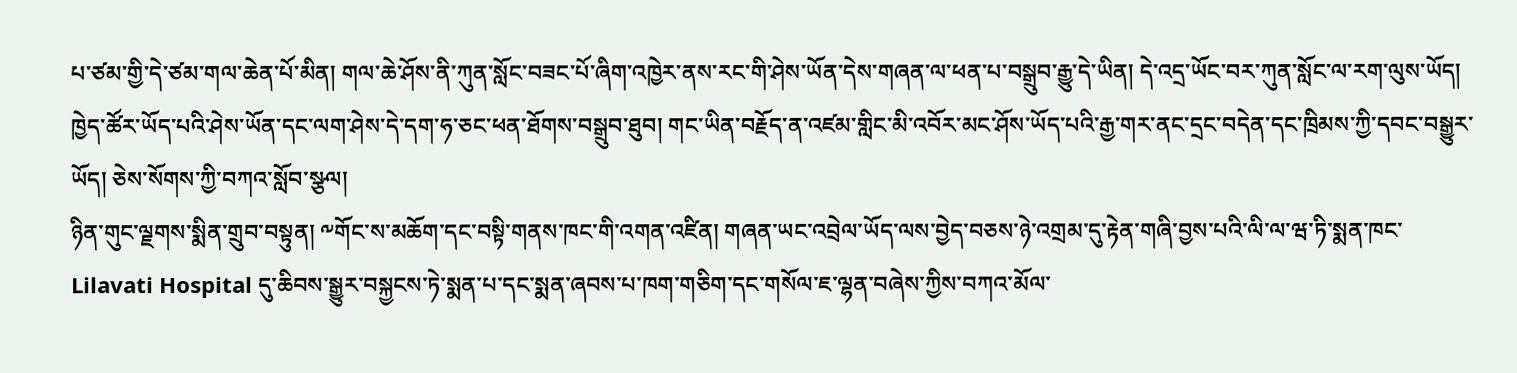པ་ཙམ་གྱི་དེ་ཙམ་གལ་ཆེན་པོ་མིན། གལ་ཆེ་ཤོས་ནི་ཀུན་སློང་བཟང་པོ་ཞིག་འཁྱེར་ནས་རང་གི་ཤེས་ཡོན་དེས་གཞན་ལ་ཕན་པ་བསྒྲུབ་རྒྱུ་དེ་ཡིན། དེ་འདྲ་ཡོང་བར་ཀུན་སློང་ལ་རག་ལུས་ཡོད། ཁྱེད་ཚོར་ཡོད་པའི་ཤེས་ཡོན་དང་ལག་ཤེས་དེ་དག་ཧ་ཅང་ཕན་ཐོགས་བསྒྲུབ་ཐུབ། གང་ཡིན་བརྗོད་ན་འཛམ་གླིང་མི་འབོར་མང་ཤོས་ཡོད་པའི་རྒྱ་གར་ནང་དྲང་བདེན་དང་ཁྲིམས་ཀྱི་དབང་བསྒྱུར་ཡོད། ཅེས་སོགས་ཀྱི་བཀའ་སློབ་སྩལ།
ཉིན་གུང་ལྗགས་སྨིན་གྲུབ་བསྟུན། ༸གོང་ས་མཆོག་དང་བསྟི་གནས་ཁང་གི་འགན་འཛིན། གཞན་ཡང་འབྲེལ་ཡོད་ལས་བྱེད་བཅས་ཉེ་འགྲམ་དུ་རྟེན་གཞི་བྱས་པའི་ལི་ལ་ཝ་ཏི་སྨན་ཁང་ Lilavati Hospital དུ་ཆིབས་སྒྱུར་བསྐྱངས་ཏེ་སྨན་པ་དང་སྨན་ཞབས་པ་ཁག་གཅིག་དང་གསོལ་ཇ་ལྷན་བཞེས་ཀྱིས་བཀའ་མོལ་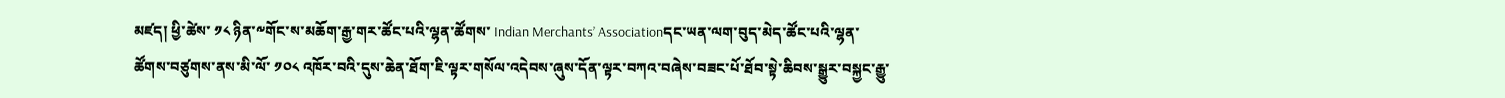མཛད། ཕྱི་ཚེས་ ༡༨ ཉིན་༸གོང་ས་མཆོག་རྒྱ་གར་ཚོང་པའི་ལྷན་ཚོགས་ Indian Merchants’ Associationདང་ཡན་ལག་བུད་མེད་ཚོང་པའི་ལྷན་ཚོགས་བཙུགས་ནས་མི་ལོ་ ༡༠༨ འཁོར་བའི་དུས་ཆེན་ཐོག་ཇི་ལྟར་གསོལ་འདེབས་ཞུས་དོན་ལྟར་བཀའ་བཞེས་བཟང་པོ་ཐོབ་སྟེ་ཆིབས་སྒྱུར་བསྐྱང་རྒྱུ་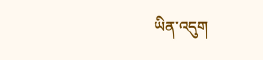ཡིན་འདུག